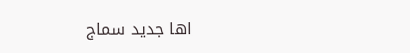اها جديد سماج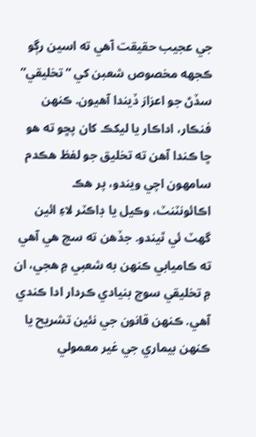جي عجيب حقيقت آهي ته اسين رڳو ڪجهه مخصوص شعبن کي “تخليقي” سڏڻ جو اعزاز ڏيندا آهيون. ڪنهن فنڪار، اداڪار يا ليکڪ کان پڇو ته هو ڇا ڪندا آهن ته تخليق جو لفظ هڪدم سامهون اچي ويندو، پر هڪ اڪائونٽنٽ، وڪيل يا ڊاڪٽر لاءِ ائين گهٽ ئي ٿيندو. جڏهن ته سچ هي آهي ته ڪاميابي ڪنهن به شعبي ۾ هجي، ان ۾ تخليقي سوچ بنيادي ڪردار ادا ڪندي آهي. ڪنهن قانون جي نئين تشريح يا ڪنهن بيماري جي غير معمولي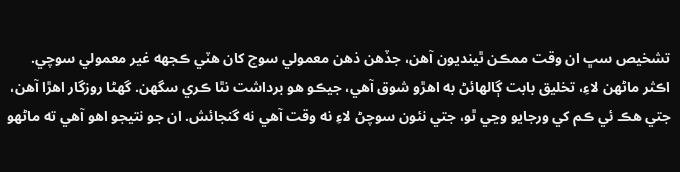تشخيص سڀ ان وقت ممڪن ٿينديون آهن، جڏهن ذهن معمولي سوچ کان هٽي ڪجهه غير معمولي سوچي.
اڪثر ماڻهن لاءِ، تخليق بابت ڳالهائڻ به اهڙو شوق آهي، جيڪو هو برداشت نٿا ڪري سگهن. گهڻا روزگار اهڙا آهن، جتي هڪ ئي ڪم کي ورجايو وڃي ٿو، جتي نئون سوچڻ لاءِ نه وقت آهي نه گنجائش. ان جو نتيجو اهو آهي ته ماڻهو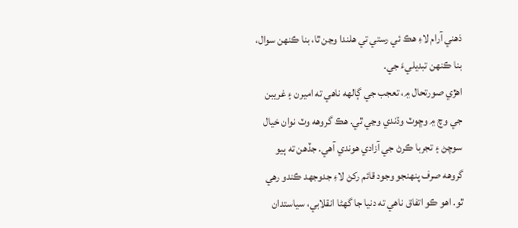ذهني آرام لاءِ هڪ ئي رستي تي هلندا وڃن ٿا، بنا ڪنهن سوال، بنا ڪنهن تبديليءَ جي.
اهڙي صورتحال ۾، تعجب جي ڳالهه ناهي ته اميرن ۽ غريبن جي وچ ۾ وڇوٽ وڌندي وڃي ٿي. هڪ گروهه وٽ نوان خيال سوچڻ ۽ تجربا ڪرڻ جي آزادي هوندي آهي. جڏهن ته ٻيو گروهه صرف پنهنجو وجود قائم رکڻ لاءِ جدوجهد ڪندو رهي ٿو. اهو ڪو اتفاق ناهي ته دنيا جا گهڻا انقلابي، سياستدان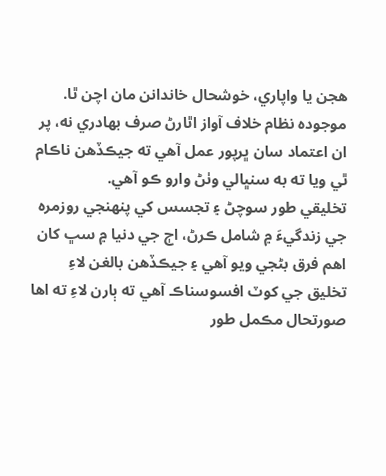هجن يا واپاري، خوشحال خاندانن مان اچن ٿا. موجوده نظام خلاف آواز اٿارڻ صرف بهادري نه، پر ان اعتماد سان ڀرپور عمل آهي ته جيڪڏهن ناڪام ٿي ويا ته به سنڀالي وٺڻ وارو ڪو آهي.
تخليقي طور سوچڻ ۽ تجسس کي پنهنجي روزمره جي زندگيءَ ۾ شامل ڪرڻ، اڄ جي دنيا ۾ سڀ کان اهم فرق بڻجي ويو آهي ۽ جيڪڏهن بالغن لاءِ تخليق جي کوٽ افسوسناڪ آهي ته ٻارن لاءِ ته اها صورتحال مڪمل طور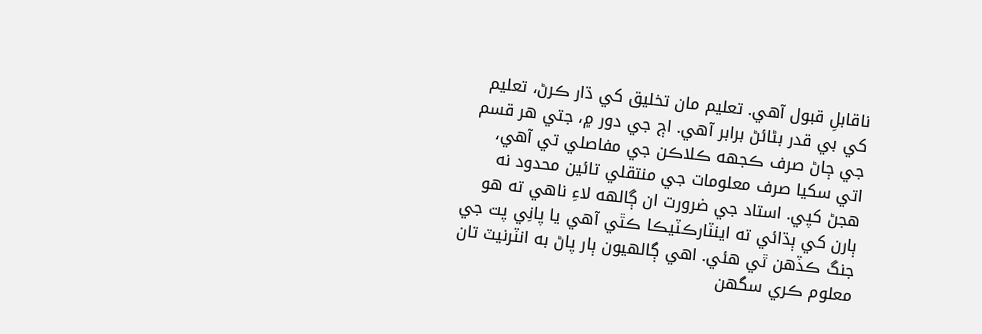ناقابلِ قبول آهي. تعليم مان تخليق کي ڌار ڪرڻ، تعليم کي بي قدر بڻائڻ برابر آهي. اڄ جي دور ۾، جتي هر قسم جي ڄاڻ صرف ڪجهه ڪلاڪن جي مفاصلي تي آهي، اتي سکيا صرف معلومات جي منتقلي تائين محدود نه هجڻ کپي. استاد جي ضرورت ان ڳالهه لاءِ ناهي ته هو ٻارن کي ٻڌائي ته اينٽارڪٽيڪا ڪٿي آهي يا پانِي پت جي جنگ ڪڏهن ٿي هئي. اهي ڳالهيون ٻار پاڻ به انٽرنيٽ تان معلوم ڪري سگهن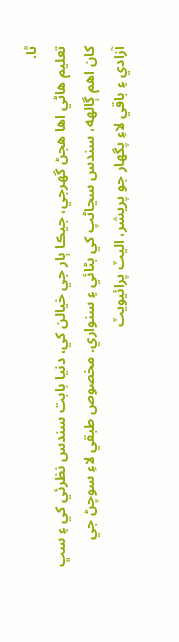ٿا.
تعليم هاڻي اها هجڻ گهرجي، جيڪا ٻار جي خيالن کي، دنيا بابت سندس نظرئي کي ۽ سڀ کان اهم ڳالهه، سندس سڃاڻپ کي بڻائي ۽ سنواري. مخصوص طبقي لاءِ سوچڻ جي آزادي ۽ باقي لاءِ پگهار جو پريشر، اليٽ پرائيويٽ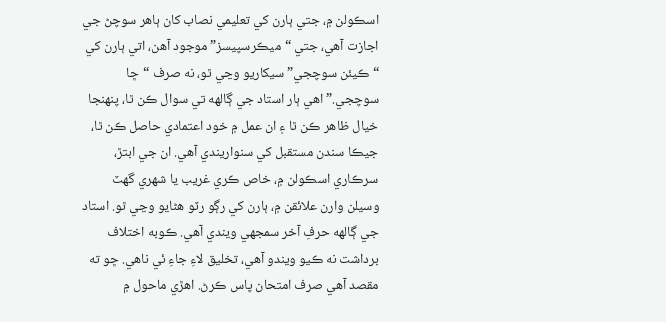اسڪولن ۾، جتي ٻارن کي تعليمي نصاب کان ٻاهر سوچڻ جي اجازت آهي، جتي “ميڪرسپيسز” موجود آهن، اتي ٻارن کي “ڪيئن سوچجي” سيکاريو وڃي ٿو، نه صرف “ڇا سوچجي.” اهي ٻار استاد جي ڳالهه تي سوال ڪن ٿا، پنهنجا خيال ظاهر ڪن ٿا ۽ ان عمل ۾ خود اعتمادي حاصل ڪن ٿا، جيڪا سندن مستقبل کي سنواريندي آهي. ان جي ابتڙ، سرڪاري اسڪولن ۾، خاص ڪري غريب يا شهري گهٽ وسيلن وارن علائقن ۾، ٻارن کي رڳو رٽو هڻايو وڃي ٿو. استاد جي ڳالهه حرفِ آخر سمجهي ويندي آهي. ڪوبه اختلاف برداشت نه ڪيو ويندو آهي، تخليق لاءِ جاءِ ئي ناهي. ڇو ته مقصد آهي صرف امتحان پاس ڪرڻ. اهڙي ماحول ۾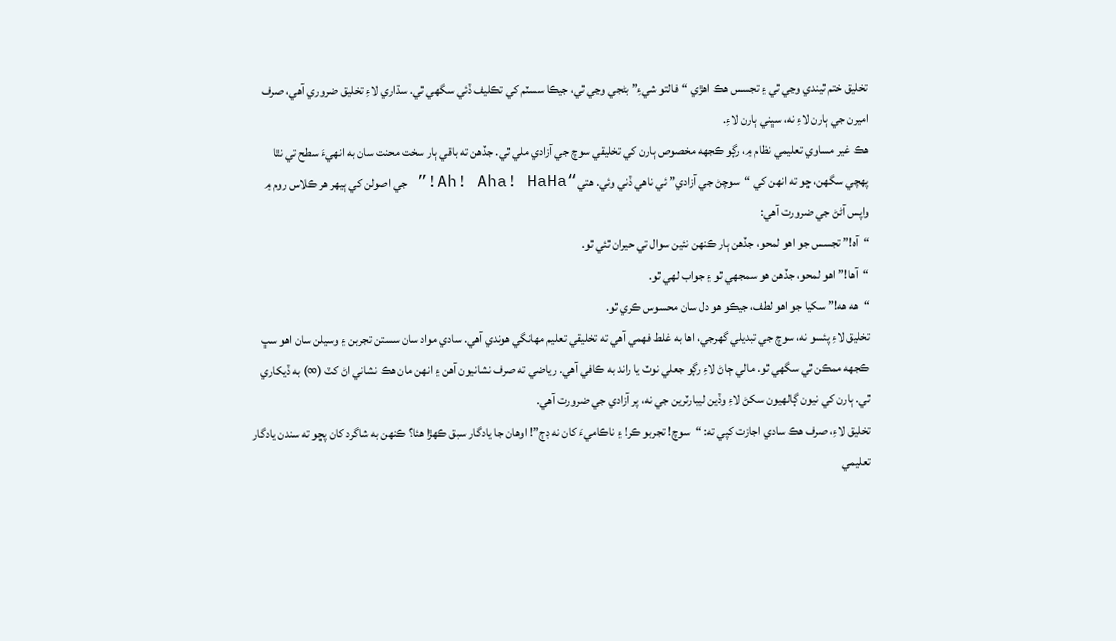تخليق ختم ٿيندي وڃي ٿي ۽ تجسس هڪ اهڙي “فالتو شيءِ” بڻجي وڃي ٿي، جيڪا سسٽم کي تڪليف ڏئي سگهي ٿي. سڌاري لاءِ تخليق ضروري آهي، صرف اميرن جي ٻارن لاءِ نه، سڀني ٻارن لاءِ.
هڪ غير مساوي تعليمي نظام ۾، رڳو ڪجهه مخصوص ٻارن کي تخليقي سوچ جي آزادي ملي ٿي. جڏهن ته باقي ٻار سخت محنت سان به انهيءَ سطح تي نٿا پهچي سگهن، ڇو ته انهن کي “سوچڻ جي آزادي” ئي ناهي ڏني وئي. هتي“Ah! Aha! HaHa!” جي اصولن کي ٻيهر هر ڪلاس روم ۾ واپس آڻڻ جي ضرورت آهي:
“آه!” تجسس جو اهو لمحو، جڏهن ٻار ڪنهن نئين سوال تي حيران ٿئي ٿو.
“آها!” اهو لمحو، جڏهن هو سمجهي ٿو ۽ جواب لهي ٿو.
“هه هه!” سکيا جو اهو لطف، جيڪو هو دل سان محسوس ڪري ٿو.
تخليق لاءِ پئسو نه، سوچ جي تبديلي گهرجي، اها به غلط فهمي آهي ته تخليقي تعليم مهانگي هوندي آهي. سادي مواد سان سستن تجربن ۽ وسيلن سان اهو سڀ ڪجهه ممڪن ٿي سگهي ٿو. مالي ڄاڻ لاءِ رڳو جعلي نوٽ يا راند به ڪافي آهي. رياضي ته صرف نشانيون آهن ۽ انهن مان هڪ نشاني اڻ کٽ (∞) به ڏيکاري ٿي. ٻارن کي نيون ڳالهيون سکڻ لاءِ وڏين ليبارٽرين جي نه، پر آزادي جي ضرورت آهي.
تخليق لاءِ، صرف هڪ سادي اجازت کپي ته: “سوچ! تجربو ڪر! ۽ ناڪاميءَ کان نه ڊڄ”! اوهان جا يادگار سبق ڪهڙا هئا؟ ڪنهن به شاگرد کان پڇو ته سندن يادگار تعليمي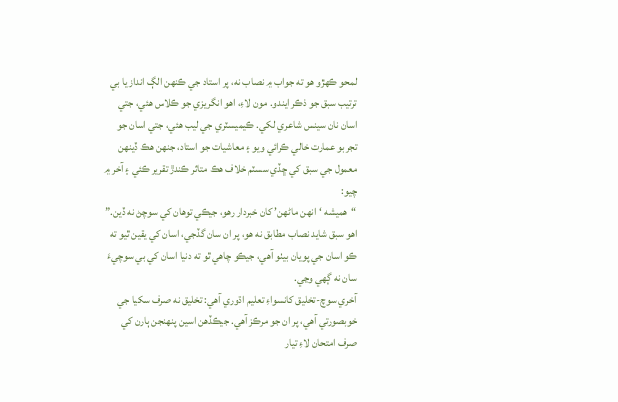لمحو ڪهڙو هو ته جواب ۾ نصاب نه، پر استاد جي ڪنهن الڳ انداز يا بي ترتيب سبق جو ذڪر ايندو. مون لاءِ، اهو انگريزي جو ڪلاس هئي، جتي اسان نان سينس شاعري لکي. ڪيميسٽري جي ليب هئي، جتي اسان جو تجربو عمارت خالي ڪرائي ويو ۽ معاشيات جو استاد، جنهن هڪ ڏينهن معمول جي سبق کي ڇڏي سسٽم خلاف هڪ متاثر ڪندڙ تقرير ڪئي ۽ آخر ۾ چيو:
“هميشه ‘انهن ماڻهن’ کان خبردار رهو، جيڪي توهان کي سوچڻ نه ڏين.” اهو سبق شايد نصاب مطابق نه هو، پر ان سان گڏجي، اسان کي يقين ٿيو ته ڪو اسان جي پويان بيٺو آهي، جيڪو چاهي ٿو ته دنيا اسان کي بي سوچيءَ سان نه ڳهي وڃي.
آخري سوچ-تخليق کانسواءِ تعليم اڌوري آهي: تخليق نه صرف سکيا جي خوبصورتي آهي، پر ان جو مرڪز آهي. جيڪڏهن اسين پنهنجن ٻارن کي صرف امتحان لاءِ تيار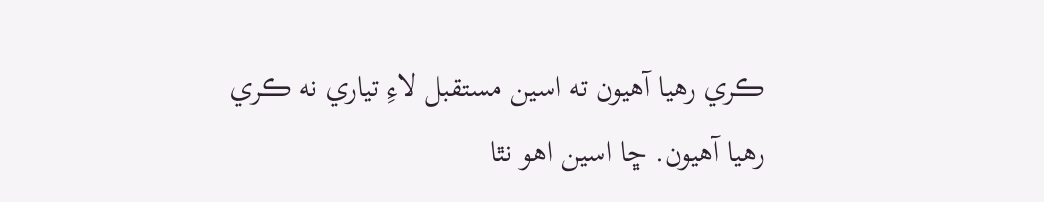ڪري رهيا آهيون ته اسين مستقبل لاءِ تياري نه ڪري رهيا آهيون. ڇا اسين اهو نٿا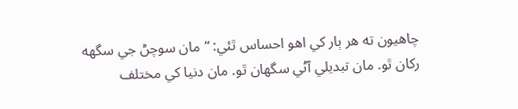چاهيون ته هر ٻار کي اهو احساس ٿئي: “مان سوچڻ جي سگهه رکان ٿو. مان تبديلي آڻي سگهان ٿو. مان دنيا کي مختلف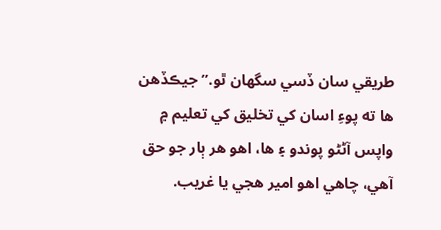طريقي سان ڏسي سگهان ٿو.” جيڪڏهن ها ته پوءِ اسان کي تخليق کي تعليم ۾ واپس آڻڻو پوندو ۽ ها، اهو هر ٻار جو حق آهي، چاهي اهو امير هجي يا غريب.